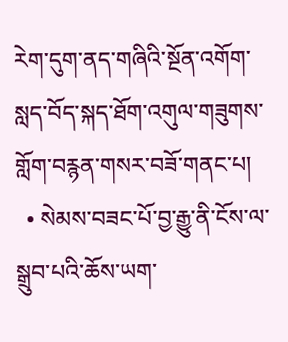རེག་དུག་ནད་གཞིའི་སྔོན་འགོག་སླད་བོད་སྐད་ཐོག་འགུལ་གཟུགས་གློག་བརྙན་གསར་བཟོ་གནང་པ།
  • སེམས་བཟང་པོ་བྱ་རྒྱུ་ནི་ངོས་ལ་སྒྲུབ་པའི་ཆོས་ཡག་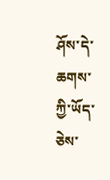ཤོས་དེ་ཆགས་ཀྱི་ཡོད་ཅེས་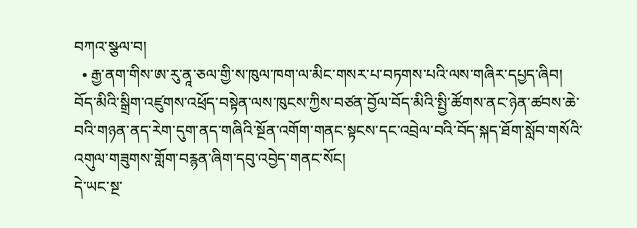བཀའ་སྩལ་བ།
  • རྒྱ་ནག་གིས་ཨ་རུ་ནཱ་ཅལ་གྱི་ས་ཁུལ་ཁག་ལ་མིང་གསར་པ་བཏགས་པའི་ལས་གཞིར་དཔྱད་ཞིབ།
བོད་མིའི་སྒྲིག་འཛུགས་འཕྲོད་བསྟེན་ལས་ཁུངས་ཀྱིས་བཙན་བྱོལ་བོད་མིའི་སྤྱི་ཚོགས་ནང་ཉེན་ཚབས་ཆེ་བའི་གཉན་ནད་རེག་དུག་ནད་གཞིའི་སྔོན་འགོག་གནང་སྟངས་དང་འབྲེལ་བའི་བོད་སྐད་ཐོག་སློབ་གསོའི་འགུལ་གཟུགས་གློག་བརྙན་ཞིག་དབུ་འབྱེད་གནང་སོང།
དེ་ཡང་སྔ་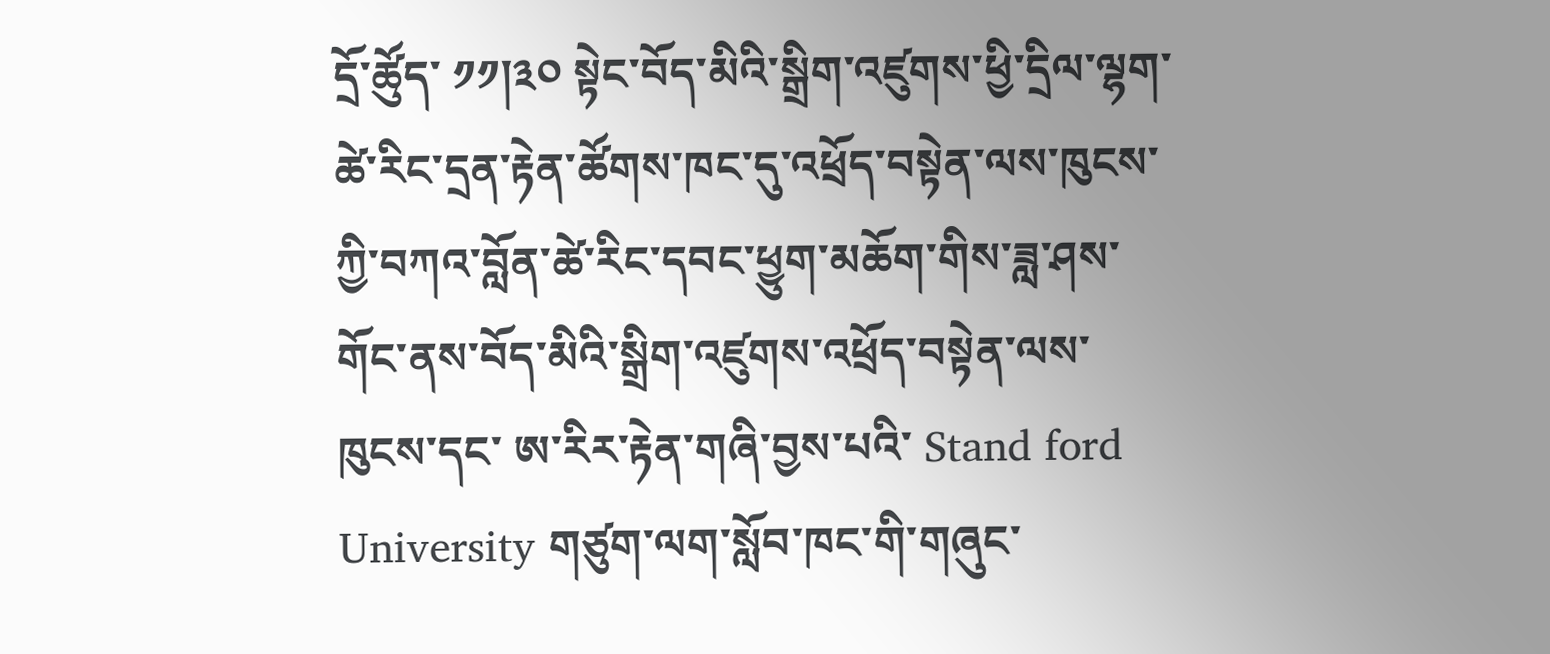དྲོ་ཚོུད་ ༡༡།༣༠ སྟེང་བོད་མིའི་སྒྲིག་འཛུགས་ཕྱི་དྲིལ་ལྷག་ཚེ་རིང་དྲན་རྟེན་ཚོགས་ཁང་དུ་འཕྲོད་བསྟེན་ལས་ཁུངས་ཀྱི་བཀའ་བློན་ཚེ་རིང་དབང་ཕྱུག་མཆོག་གིས་ཟླ་ཤས་གོང་ནས་བོད་མིའི་སྒྲིག་འཛུགས་འཕྲོད་བསྟེན་ལས་ཁུངས་དང་ ཨ་རིར་རྟེན་གཞི་བྱས་པའི་ Stand ford University གཙུག་ལག་སློབ་ཁང་གི་གཞུང་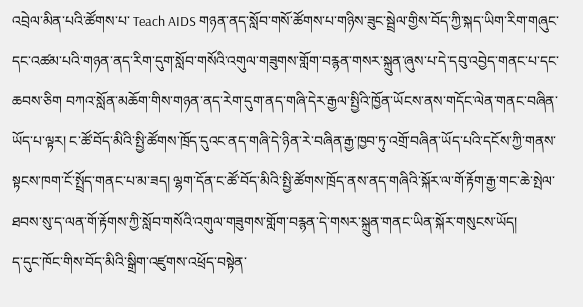འབྲེལ་མིན་པའི་ཚོགས་པ་ Teach AIDS གཉན་ནད་སློབ་གསོ་ཚོགས་པ་གཉིས་ཟུང་སྦྲེལ་གྱིས་བོད་ཀྱི་སྐད་ཡིག་རིག་གཞུང་དང་འཚམ་པའི་གཉན་ནད་རིག་དུག་སློབ་གསོའི་འགུལ་གཟུགས་གློག་བརྙན་གསར་སྐྲུན་ཞུས་པ་དེ་དབུ་འབྱེད་གནང་པ་དང་ཆབས་ཅིག བཀའ་སློན་མཆོག་གིས་གཉན་ནད་རེག་དུག་ནད་གཞི་དེར་རྒྱལ་སྤྱིའི་ཁྱོན་ཡོངས་ནས་གདོང་ལེན་གནང་བཞིན་ཡོད་པ་ལྟར། ང་ཚོ་བོད་མིའི་སྤྱི་ཚོགས་ཁྲོད་དུའང་ནད་གཞི་དེ་ཉིན་རེ་བཞིན་རྒྱ་ཁྱབ་ཏུ་འགྲོ་བཞིན་ཡོད་པའི་དངོས་ཀྱི་གནས་སྟངས་ཁག་ངོ་སྤྲོད་གནང་པ་མ་ཟད། ལྷག་དོན་ང་ཚོ་བོད་མིའི་སྤྱི་ཚོགས་ཁྲོད་ནས་ནད་གཞིའི་སྐོར་ལ་གོ་རྟོག་རྒྱ་གང་ཆེ་སྤེལ་ཐབས་སུ་ད་ལན་གོ་རྟོགས་ཀྱི་སློབ་གསོའི་འགུལ་གཟུགས་གློག་བརྙན་དེ་གསར་སྐྲུན་གནང་ཡིན་སྐོར་གསུངས་ཡོད།
ད་དུང་ཁོང་གིས་བོད་མིའི་སྒྲིག་འཛུགས་འཕྲོད་བསྟེན་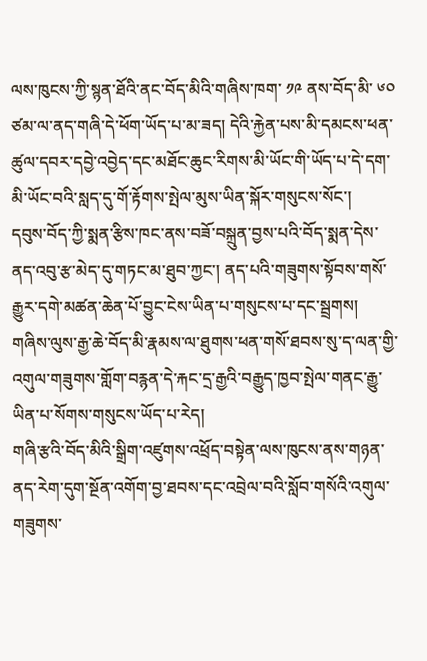ལས་ཁུངས་ཀྱི་སྙན་ཐོའི་ནང་བོད་མིའི་གཞིས་ཁག་ ༡༩ ནས་བོད་མི་ ༦༠ ཙམ་ལ་ནད་གཞི་དེ་ཕོག་ཡོད་པ་མ་ཟད། དེའི་རྐྱེན་པས་མི་དམངས་ཕན་ཚུལ་དབར་དབྱེ་འབྱེད་དང་མཐོང་ཆུང་རིགས་མི་ཡོང་གི་ཡོད་པ་དེ་དག་མི་ཡོང་བའི་སླད་དུ་གོ་རྟོགས་སྤེལ་མུས་ཡིན་སྐོར་གསུངས་སོང་།
དབུས་བོད་ཀྱི་སྨན་རྩིས་ཁང་ནས་བཟོ་བསྐྲུན་བྱས་པའི་བོད་སྨན་དེས་ནད་འབུ་རྩ་མེད་དུ་གཏང་མ་ཐུབ་ཀྱང་། ནད་པའི་གཟུགས་སྟོབས་གསོ་རྒྱུར་དགེ་མཚན་ཆེན་པོ་བྱུང་ངེས་ཡིན་པ་གསུངས་པ་དང་སྦྲགས། གཞིས་ལུས་རྒྱ་ཆེ་བོད་མི་རྣམས་ལ་ཐུགས་ཕན་གསོ་ཐབས་སུ་ད་ལན་གྱི་འགུལ་གཟུགས་གློག་བརྙན་དེ་རྐང་དྲ་རྒྱའི་བརྒྱུད་ཁྱབ་སྤེལ་གནང་རྒྱུ་ཡིན་པ་སོགས་གསུངས་ཡོད་པ་རེད།
གཞི་རྩའི་བོད་མིའི་སྒྲིག་འཛུགས་འཕྲོད་བསྟེན་ལས་ཁུངས་ནས་གཉན་ནད་རེག་དུག་སྔོན་འགོག་བྱ་ཐབས་དང་འབྲེལ་བའི་སློབ་གསོའི་འགུལ་གཟུགས་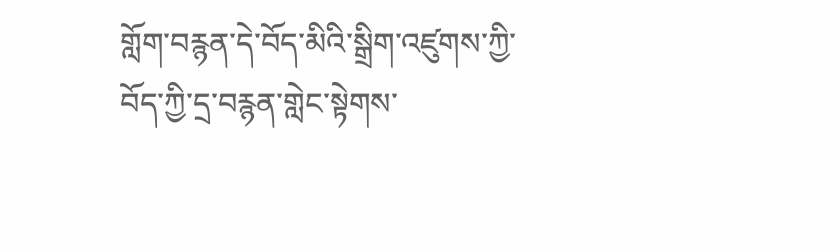གློག་བརྙན་དེ་བོད་མིའི་སྒྲིག་འཛུགས་ཀྱི་བོད་ཀྱི་དྲ་བརྙན་གླེང་སྟེགས་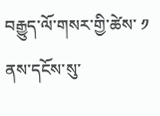བརྒྱུད་ལོ་གསར་གྱི་ཚེས་ ༡ ནས་དངོས་སུ་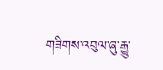གཟིགས་འབུལ་ཞུ་རྒྱུ་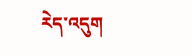རེད་འདུག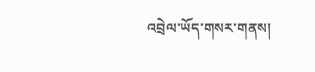འབྲེལ་ཡོད་གསར་གནས།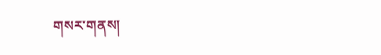གསར་གནས།